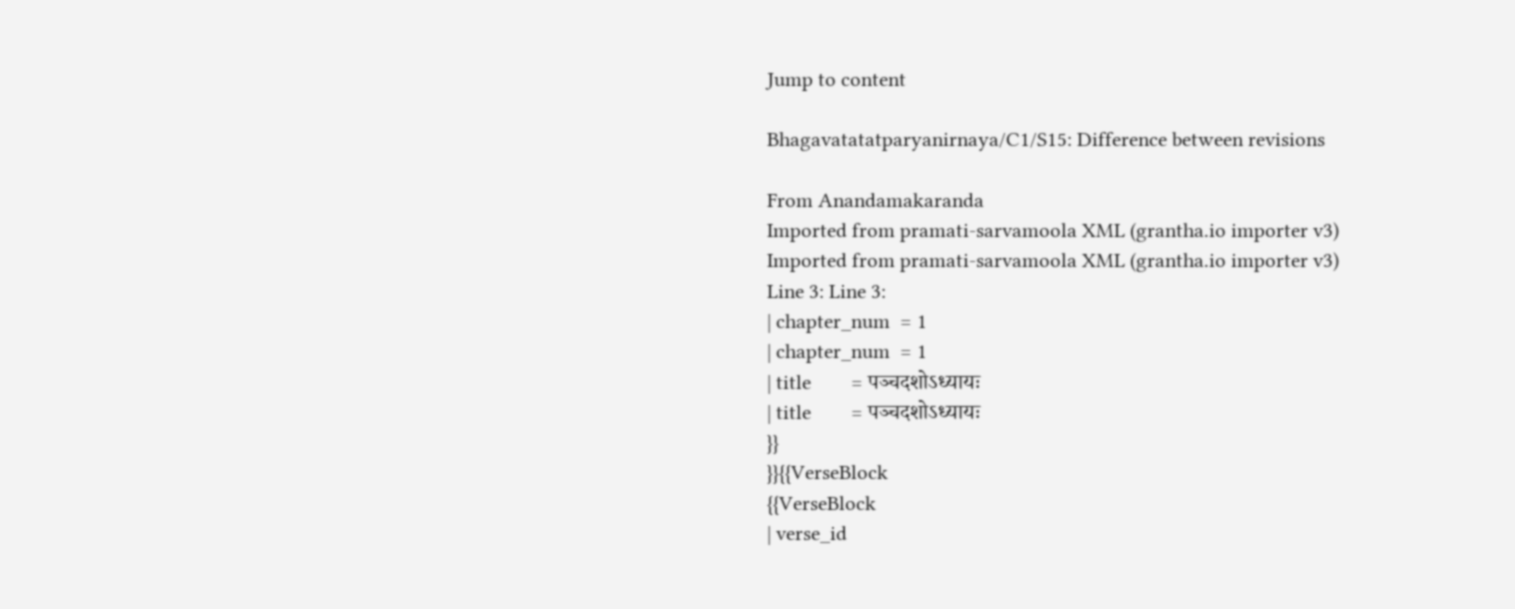Jump to content

Bhagavatatatparyanirnaya/C1/S15: Difference between revisions

From Anandamakaranda
Imported from pramati-sarvamoola XML (grantha.io importer v3)
Imported from pramati-sarvamoola XML (grantha.io importer v3)
Line 3: Line 3:
| chapter_num  = 1
| chapter_num  = 1
| title        = पञ्चदशोऽध्यायः
| title        = पञ्चदशोऽध्यायः
}}
}}{{VerseBlock
{{VerseBlock
| verse_id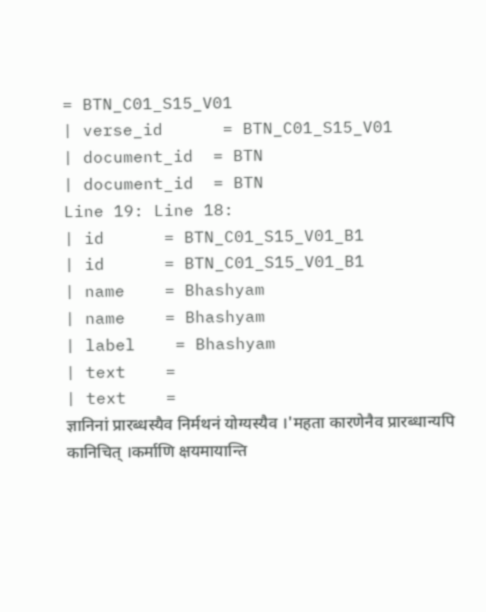= BTN_C01_S15_V01
| verse_id      = BTN_C01_S15_V01
| document_id  = BTN
| document_id  = BTN
Line 19: Line 18:
| id      = BTN_C01_S15_V01_B1
| id      = BTN_C01_S15_V01_B1
| name    = Bhashyam
| name    = Bhashyam
| label    = Bhashyam
| text    =
| text    =
ज्ञानिनां प्रारब्धस्यैव निर्मथनं योग्यस्यैव ।'महता कारणेनैव प्रारब्धान्यपि कानिचित् ।कर्माणि क्षयमायान्ति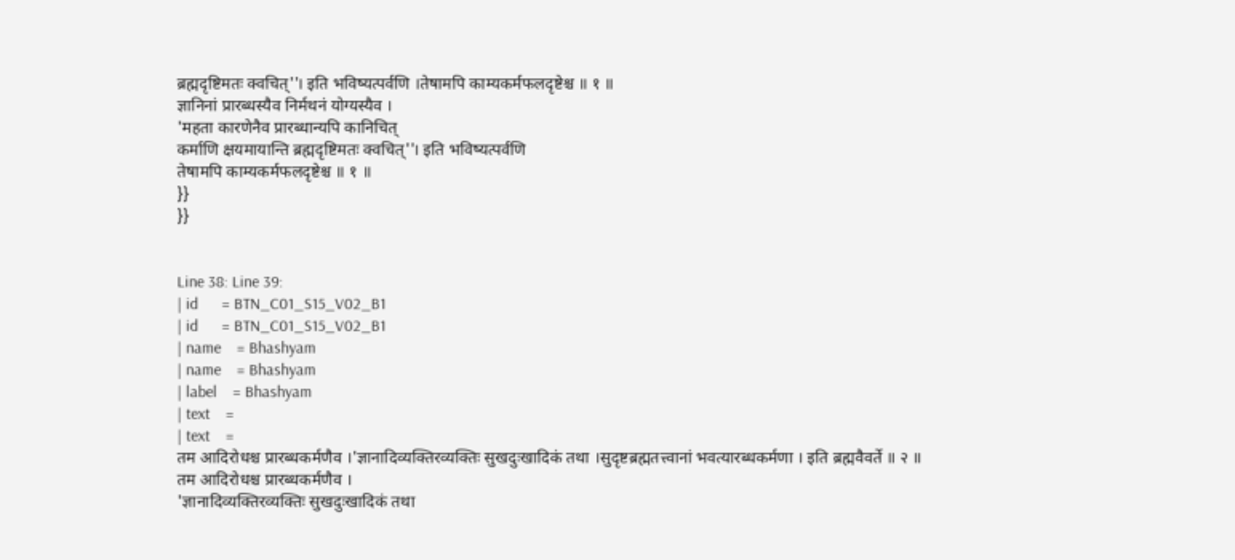ब्रह्मदृष्टिमतः क्वचित्''। इति भविष्यत्पर्वणि ।तेषामपि काम्यकर्मफलदृष्टेश्च ॥ १ ॥
ज्ञानिनां प्रारब्धस्यैव निर्मथनं योग्यस्यैव ।
'महता कारणेनैव प्रारब्धान्यपि कानिचित्
कर्माणि क्षयमायान्ति ब्रह्मदृष्टिमतः क्वचित्''। इति भविष्यत्पर्वणि
तेषामपि काम्यकर्मफलदृष्टेश्च ॥ १ ॥
}}
}}


Line 38: Line 39:
| id      = BTN_C01_S15_V02_B1
| id      = BTN_C01_S15_V02_B1
| name    = Bhashyam
| name    = Bhashyam
| label    = Bhashyam
| text    =
| text    =
तम आदिरोधश्च प्रारब्धकर्मणैव ।'ज्ञानादिव्यक्तिरव्यक्तिः सुखदुःखादिकं तथा ।सुदृष्टब्रह्मतत्त्वानां भवत्यारब्धकर्मणा । इति ब्रह्मवैवर्ते ॥ २ ॥
तम आदिरोधश्च प्रारब्धकर्मणैव ।
'ज्ञानादिव्यक्तिरव्यक्तिः सुखदुःखादिकं तथा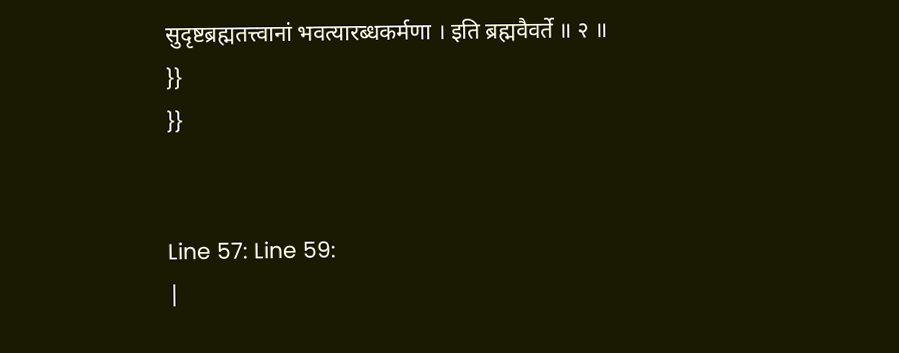सुदृष्टब्रह्मतत्त्वानां भवत्यारब्धकर्मणा । इति ब्रह्मवैवर्ते ॥ २ ॥
}}
}}


Line 57: Line 59:
|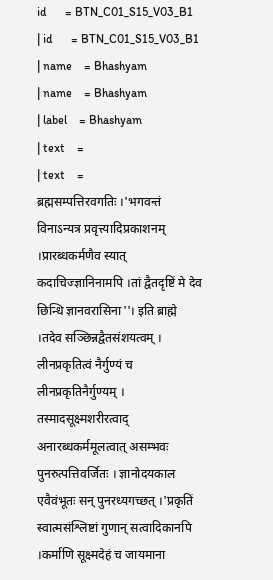id      = BTN_C01_S15_V03_B1
| id      = BTN_C01_S15_V03_B1
| name    = Bhashyam
| name    = Bhashyam
| label    = Bhashyam
| text    =
| text    =
ब्रह्मसम्पत्तिरवगतिः ।'भगवन्तं विनाऽन्यत्र प्रवृत्त्यादिप्रकाशनम् ।प्रारब्धकर्मणैव स्यात् कदाचिज्ज्ञानिनामपि ।तां द्वैतदृष्टिं मे देव छिन्धि ज्ञानवरासिना''। इति ब्राह्मे ।तदेव सञ्छिन्नद्वैतसंशयत्वम् । लीनप्रकृतित्वं नैर्गुण्यं च लीनप्रकृतिनैर्गुण्यम् । तस्मादसूक्ष्मशरीरत्वाद् अनारब्धकर्ममूलत्वात् असम्भवः पुनरुत्पत्तिवर्जितः । ज्ञानोदयकाल एवैवंभूतः सन् पुनरध्यगच्छत् ।'प्रकृतिं स्वात्मसंश्लिष्टां गुणान् सत्वादिकानपि ।कर्माणि सूक्ष्मदेहं च जायमाना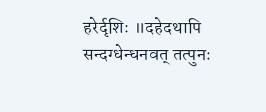हरेर्दृशिः ॥दहेदथापि सन्दग्धेन्धनवत् तत्पुनः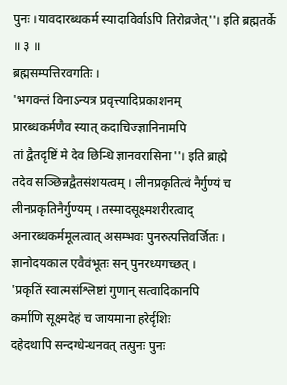पुनः ।यावदारब्धकर्म स्यादाविर्वाऽपि तिरोव्रजेत्''। इति ब्रह्मतर्के ॥ ३ ॥
ब्रह्मसम्पत्तिरवगतिः ।
'भगवन्तं विनाऽन्यत्र प्रवृत्त्यादिप्रकाशनम्
प्रारब्धकर्मणैव स्यात् कदाचिज्ज्ञानिनामपि
तां द्वैतदृष्टिं मे देव छिन्धि ज्ञानवरासिना''। इति ब्राह्मे
तदेव सञ्छिन्नद्वैतसंशयत्वम् । लीनप्रकृतित्वं नैर्गुण्यं च लीनप्रकृतिनैर्गुण्यम् । तस्मादसूक्ष्मशरीरत्वाद् अनारब्धकर्ममूलत्वात् असम्भवः पुनरुत्पत्तिवर्जितः । ज्ञानोदयकाल एवैवंभूतः सन् पुनरध्यगच्छत् ।
'प्रकृतिं स्वात्मसंश्लिष्टां गुणान् सत्वादिकानपि
कर्माणि सूक्ष्मदेहं च जायमाना हरेर्दृशिः
दहेदथापि सन्दग्धेन्धनवत् तत्पुनः पुनः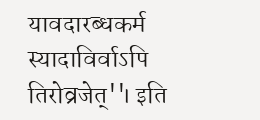यावदारब्धकर्म स्यादाविर्वाऽपि तिरोव्रजेत्''। इति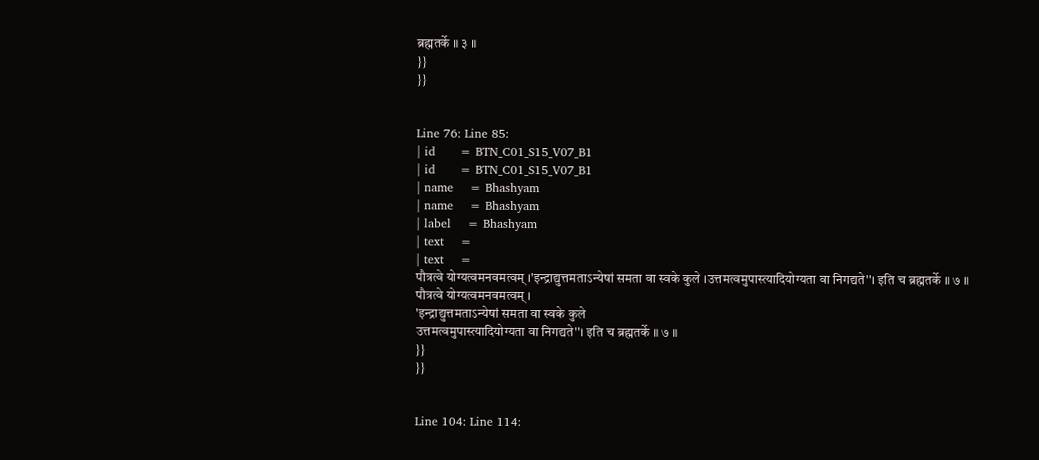ब्रह्मतर्के ॥ ३ ॥
}}
}}


Line 76: Line 85:
| id      = BTN_C01_S15_V07_B1
| id      = BTN_C01_S15_V07_B1
| name    = Bhashyam
| name    = Bhashyam
| label    = Bhashyam
| text    =
| text    =
पौत्रत्वे योग्यत्वमनवमत्वम् ।'इन्द्राद्युत्तमताऽन्येषां समता वा स्वके कुले ।उत्तमत्वमुपास्त्यादियोग्यता वा निगद्यते''। इति च ब्रह्मतर्के ॥ ७ ॥
पौत्रत्वे योग्यत्वमनवमत्वम् ।
'इन्द्राद्युत्तमताऽन्येषां समता वा स्वके कुले
उत्तमत्वमुपास्त्यादियोग्यता वा निगद्यते''। इति च ब्रह्मतर्के ॥ ७ ॥
}}
}}


Line 104: Line 114: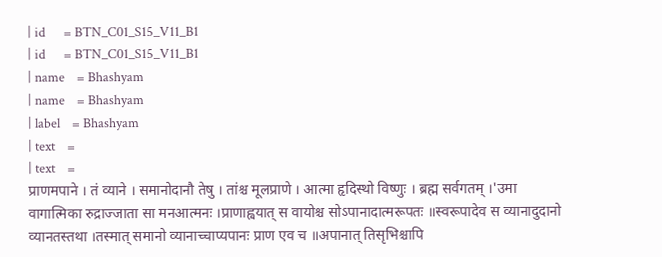| id      = BTN_C01_S15_V11_B1
| id      = BTN_C01_S15_V11_B1
| name    = Bhashyam
| name    = Bhashyam
| label    = Bhashyam
| text    =
| text    =
प्राणमपाने । तं व्याने । समानोदानौ तेषु । तांश्च मूलप्राणे । आत्मा हृदिस्थो विष्णुः । ब्रह्म सर्वगतम् ।'उमा वागात्मिका रुद्राज्जाता सा मनआत्मनः ।प्राणाह्वयात् स वायोश्च सोऽपानादात्मरूपतः ॥स्वरूपादेव स व्यानादुदानो व्यानतस्तथा ।तस्मात् समानो व्यानाच्चाप्यपानः प्राण एव च ॥अपानात् तिसृभिश्चापि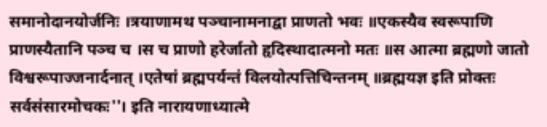समानोदानयोर्जनिः ।त्रयाणामथ पञ्चानामनाद्वा प्राणतो भवः ॥एकस्यैव स्वरूपाणि प्राणस्यैतानि पञ्च च ।स च प्राणो हरेर्जातो हृदिस्थादात्मनो मतः ॥स आत्मा ब्रह्मणो जातो विश्वरूपाज्जनार्दनात् ।एतेषां ब्रह्मपर्यन्तं विलयोत्पत्तिचिन्तनम् ॥ब्रह्मयज्ञ इति प्रोक्तः सर्वसंसारमोचकः''। इति नारायणाध्यात्मे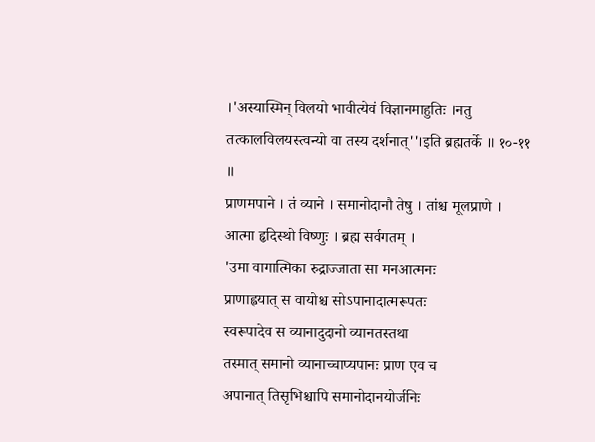।'अस्यास्मिन् विलयो भावीत्येवं विज्ञानमाहुतिः ।नतु तत्कालविलयस्त्वन्यो वा तस्य दर्शनात्''।इति ब्रह्मतर्के ॥ १०-११ ॥
प्राणमपाने । तं व्याने । समानोदानौ तेषु । तांश्च मूलप्राणे । आत्मा हृदिस्थो विष्णुः । ब्रह्म सर्वगतम् ।
'उमा वागात्मिका रुद्राज्जाता सा मनआत्मनः
प्राणाह्वयात् स वायोश्च सोऽपानादात्मरूपतः
स्वरूपादेव स व्यानादुदानो व्यानतस्तथा
तस्मात् समानो व्यानाच्चाप्यपानः प्राण एव च
अपानात् तिसृभिश्चापि समानोदानयोर्जनिः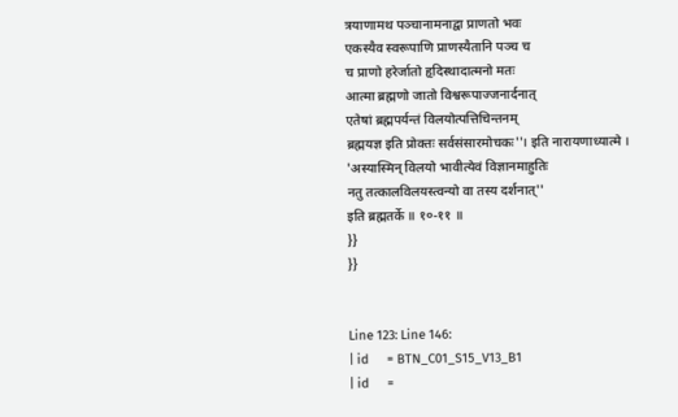त्रयाणामथ पञ्चानामनाद्वा प्राणतो भवः
एकस्यैव स्वरूपाणि प्राणस्यैतानि पञ्च च
च प्राणो हरेर्जातो हृदिस्थादात्मनो मतः
आत्मा ब्रह्मणो जातो विश्वरूपाज्जनार्दनात्
एतेषां ब्रह्मपर्यन्तं विलयोत्पत्तिचिन्तनम्
ब्रह्मयज्ञ इति प्रोक्तः सर्वसंसारमोचकः''। इति नारायणाध्यात्मे ।
'अस्यास्मिन् विलयो भावीत्येवं विज्ञानमाहुतिः
नतु तत्कालविलयस्त्वन्यो वा तस्य दर्शनात्''
इति ब्रह्मतर्के ॥ १०-११ ॥
}}
}}


Line 123: Line 146:
| id      = BTN_C01_S15_V13_B1
| id      =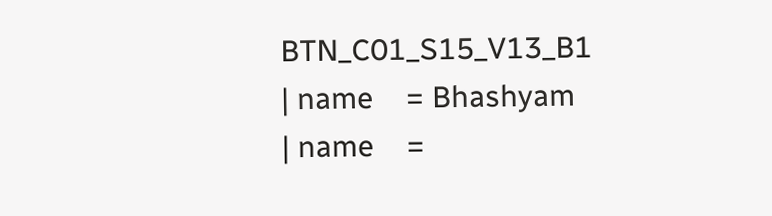BTN_C01_S15_V13_B1
| name    = Bhashyam
| name    =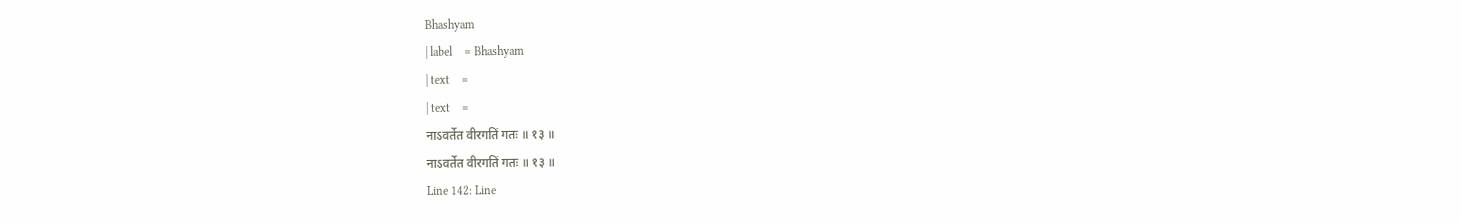Bhashyam
| label    = Bhashyam
| text    =
| text    =
नाऽवर्तेत वीरगतिं गतः ॥ १३ ॥
नाऽवर्तेत वीरगतिं गतः ॥ १३ ॥
Line 142: Line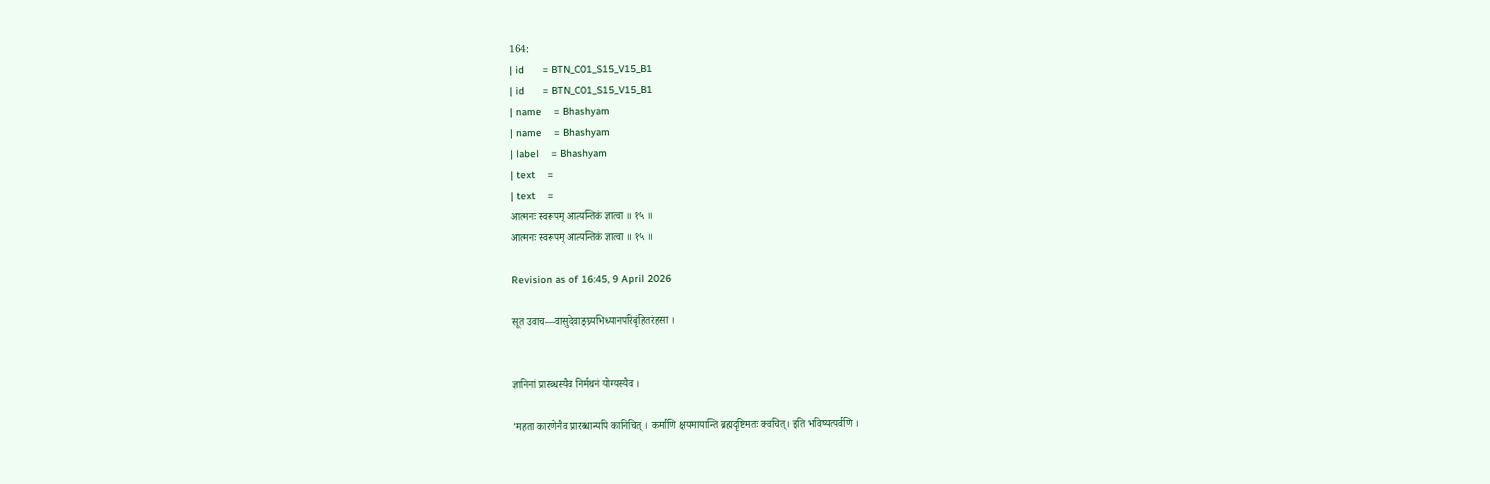164:
| id      = BTN_C01_S15_V15_B1
| id      = BTN_C01_S15_V15_B1
| name    = Bhashyam
| name    = Bhashyam
| label    = Bhashyam
| text    =
| text    =
आत्मनः स्वरूपम् आत्यन्तिकं ज्ञात्वा ॥ १५ ॥
आत्मनः स्वरूपम् आत्यन्तिकं ज्ञात्वा ॥ १५ ॥

Revision as of 16:45, 9 April 2026

सूत उवाच—वासुदेवाङ्घ्र्यभिध्यानपरिबृंहितरंहसा ।


ज्ञानिनां प्रारब्धस्यैव निर्मथनं योग्यस्यैव ।

'महता कारणेनैव प्रारब्धान्यपि कानिचित् । कर्माणि क्षयमायान्ति ब्रह्मदृष्टिमतः क्वचित्। इति भविष्यत्पर्वणि ।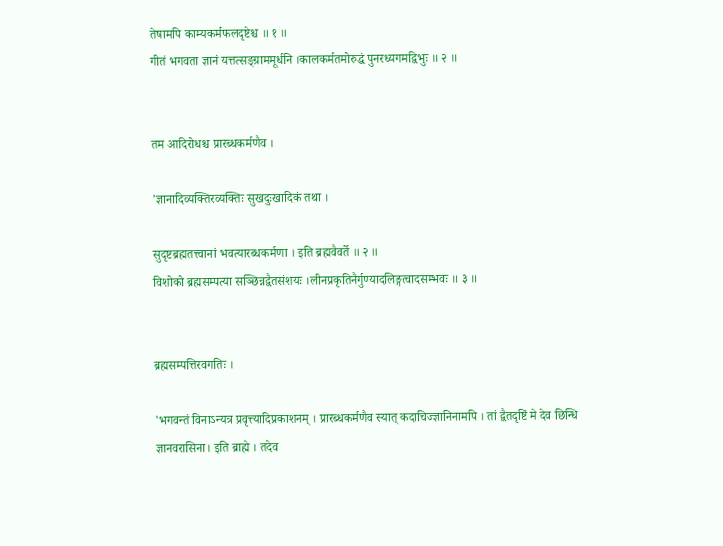तेषामपि काम्यकर्मफलदृष्टेश्च ॥ १ ॥
गीतं भगवता ज्ञानं यत्तत्सङ्ग्राममूर्धनि ।कालकर्मतमोरुद्धं पुनरध्यगमद्विभुः ॥ २ ॥


तम आदिरोधश्च प्रारब्धकर्मणैव ।

'ज्ञानादिव्यक्तिरव्यक्तिः सुखदुःखादिकं तथा ।

सुदृष्टब्रह्मतत्त्वानां भवत्यारब्धकर्मणा । इति ब्रह्मवैवर्ते ॥ २ ॥
विशोको ब्रह्मसम्पत्या सञ्छिन्नद्वैतसंशयः ।लीनप्रकृतिनैर्गुण्यादलिङ्गत्वादसम्भवः ॥ ३ ॥


ब्रह्मसम्पत्तिरवगतिः ।

'भगवन्तं विनाऽन्यत्र प्रवृत्त्यादिप्रकाशनम् । प्रारब्धकर्मणैव स्यात् कदाचिज्ज्ञानिनामपि । तां द्वैतदृष्टिं मे देव छिन्धि ज्ञानवरासिना। इति ब्राह्मे । तदेव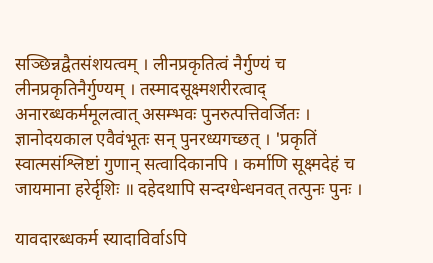सञ्छिन्नद्वैतसंशयत्वम् । लीनप्रकृतित्वं नैर्गुण्यं च लीनप्रकृतिनैर्गुण्यम् । तस्मादसूक्ष्मशरीरत्वाद् अनारब्धकर्ममूलत्वात् असम्भवः पुनरुत्पत्तिवर्जितः । ज्ञानोदयकाल एवैवंभूतः सन् पुनरध्यगच्छत् । 'प्रकृतिं स्वात्मसंश्लिष्टां गुणान् सत्वादिकानपि । कर्माणि सूक्ष्मदेहं च जायमाना हरेर्दृशिः ॥ दहेदथापि सन्दग्धेन्धनवत् तत्पुनः पुनः ।

यावदारब्धकर्म स्यादाविर्वाऽपि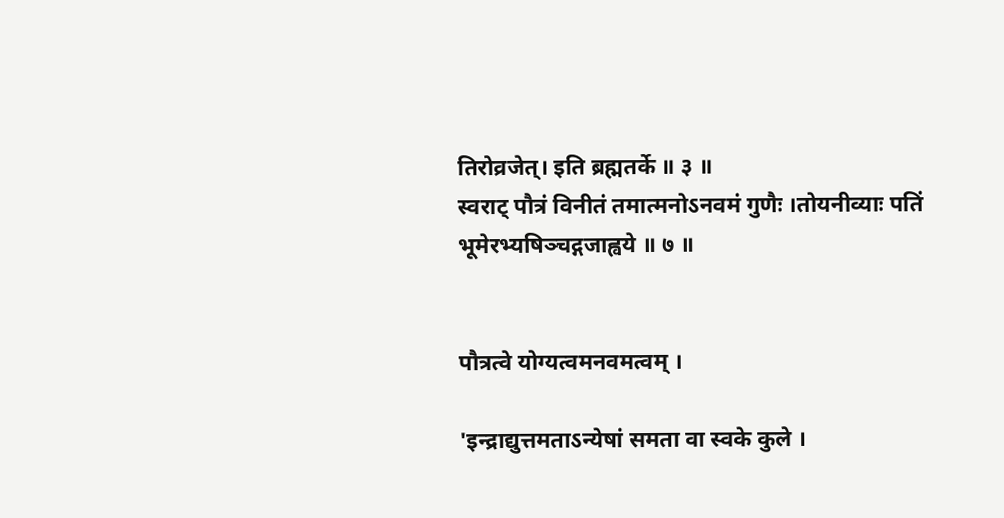तिरोव्रजेत्। इति ब्रह्मतर्के ॥ ३ ॥
स्वराट् पौत्रं विनीतं तमात्मनोऽनवमं गुणैः ।तोयनीव्याः पतिं भूमेरभ्यषिञ्चद्गजाह्वये ॥ ७ ॥


पौत्रत्वे योग्यत्वमनवमत्वम् ।

'इन्द्राद्युत्तमताऽन्येषां समता वा स्वके कुले ।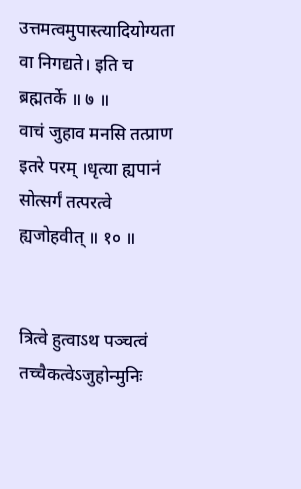उत्तमत्वमुपास्त्यादियोग्यता वा निगद्यते। इति च ब्रह्मतर्के ॥ ७ ॥
वाचं जुहाव मनसि तत्प्राण इतरे परम् ।धृत्या ह्यपानं सोत्सर्गं तत्परत्वे ह्यजोहवीत् ॥ १० ॥


त्रित्वे हुत्वाऽथ पञ्चत्वं तच्चैकत्वेऽजुहोन्मुनिः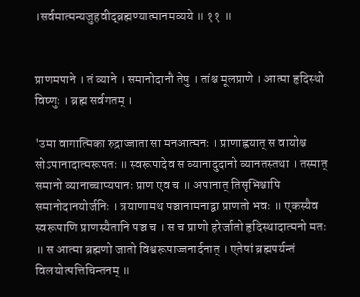।सर्वमात्मन्यजुहवीद्ब्रह्मण्यात्मानमव्यये ॥ ११ ॥


प्राणमपाने । तं व्याने । समानोदानौ तेषु । तांश्च मूलप्राणे । आत्मा हृदिस्थो विष्णुः । ब्रह्म सर्वगतम् ।

'उमा वागात्मिका रुद्राज्जाता सा मनआत्मनः । प्राणाह्वयात् स वायोश्च सोऽपानादात्मरूपतः ॥ स्वरूपादेव स व्यानादुदानो व्यानतस्तथा । तस्मात् समानो व्यानाच्चाप्यपानः प्राण एव च ॥ अपानात् तिसृभिश्चापि समानोदानयोर्जनिः । त्रयाणामथ पञ्चानामनाद्वा प्राणतो भवः ॥ एकस्यैव स्वरूपाणि प्राणस्यैतानि पञ्च च । स च प्राणो हरेर्जातो हृदिस्थादात्मनो मतः ॥ स आत्मा ब्रह्मणो जातो विश्वरूपाज्जनार्दनात् । एतेषां ब्रह्मपर्यन्तं विलयोत्पत्तिचिन्तनम् ॥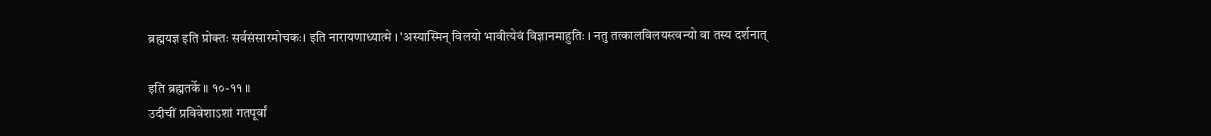ब्रह्मयज्ञ इति प्रोक्तः सर्वसंसारमोचकः। इति नारायणाध्यात्मे । 'अस्यास्मिन् विलयो भावीत्येवं विज्ञानमाहुतिः । नतु तत्कालविलयस्त्वन्यो वा तस्य दर्शनात्

इति ब्रह्मतर्के ॥ १०-११ ॥
उदीचीं प्रविवेशाऽशां गतपूर्वां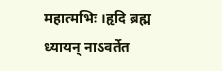महात्मभिः ।हृदि ब्रह्म ध्यायन् नाऽवर्तेत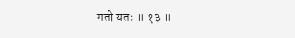गतो यतः ॥ १३ ॥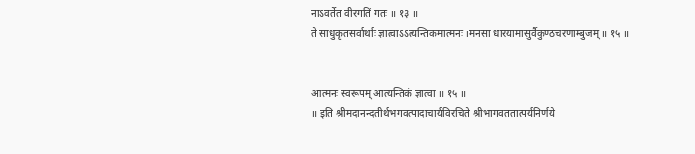नाऽवर्तेत वीरगतिं गतः ॥ १३ ॥
ते साधुकृतसर्वार्थाः ज्ञात्वाऽऽत्यन्तिकमात्मनः ।मनसा धारयामासुर्वैकुण्ठचरणाम्बुजम् ॥ १५ ॥


आत्मनः स्वरूपम् आत्यन्तिकं ज्ञात्वा ॥ १५ ॥
॥ इति श्रीमदानन्दतीर्थभगवत्पादाचार्यविरचिते श्रीभागवततात्पर्यनिर्णये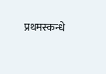प्रथमस्कन्धे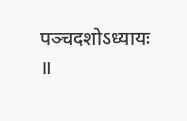पञ्चदशोऽध्यायः ॥